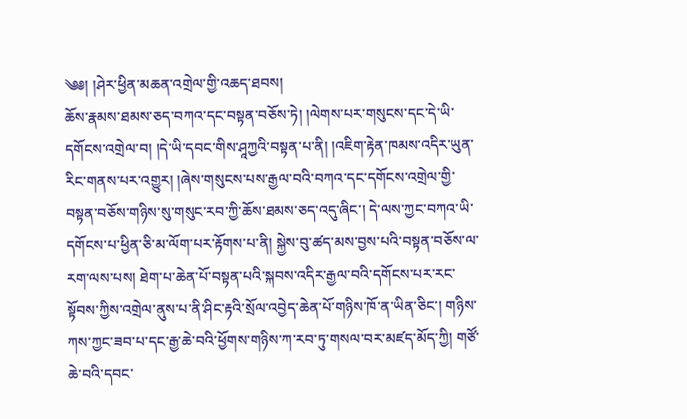༄༅། །ཤེར་ཕྱིན་མཆན་འགྲེལ་གྱི་འཆད་ཐབས།
ཆོས་རྣམས་ཐམས་ཅད་བཀའ་དང་བསྟན་བཅོས་ཏེ། །ལེགས་པར་གསུངས་དང་དེ་ཡི་དགོངས་འགྲེལ་བ། །དེ་ཡི་དབང་གིས་ཤཱཀྱའི་བསྟན་པ་ནི། །འཇིག་རྟེན་ཁམས་འདིར་ཡུན་རིང་གནས་པར་འགྱུར། །ཞེས་གསུངས་པས་རྒྱལ་བའི་བཀའ་དང་དགོངས་འགྲེལ་གྱི་བསྟན་བཅོས་གཉིས་སུ་གསུང་རབ་ཀྱི་ཆོས་ཐམས་ཅད་འདུ་ཞིང་། དེ་ལས་ཀྱང་བཀའ་ཡི་དགོངས་པ་ཕྱིན་ཅི་མ་ལོག་པར་རྟོགས་པ་ནི། སྐྱེས་བུ་ཚད་མས་བྱས་པའི་བསྟན་བཅོས་ལ་རག་ལས་པས། ཐེག་པ་ཆེན་པོ་བསྟན་པའི་སྐབས་འདིར་རྒྱལ་བའི་དགོངས་པར་རང་སྟོབས་ཀྱིས་འགྲེལ་ནུས་པ་ནི་ཤིང་རྟའི་སྲོལ་འབྱེད་ཆེན་པོ་གཉིས་ཁོ་ན་ཡིན་ཅིང་། གཉིས་ཀས་ཀྱང་ཟབ་པ་དང་རྒྱ་ཆེ་བའི་ཕྱོགས་གཉིས་ཀ་རབ་ཏུ་གསལ་བར་མཛད་མོད་ཀྱི། གཙོ་ཆེ་བའི་དབང་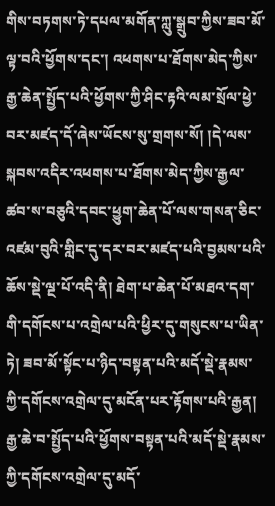གིས་བཏགས་ཏེ་དཔལ་མགོན་ཀླུ་སྒྲུབ་ཀྱིས་ཟབ་མོ་ལྟ་བའི་ཕྱོགས་དང་། འཕགས་པ་ཐོགས་མེད་ཀྱིས་རྒྱ་ཆེན་སྤྱོད་པའི་ཕྱོགས་ཀྱི་ཤིང་རྟའི་ལམ་སྲོལ་ཕྱེ་བར་མཛད་དོ་ཞེས་ཡོངས་སུ་གྲགས་སོ། །དེ་ལས་སྐབས་འདིར་འཕགས་པ་ཐོགས་མེད་ཀྱིས་རྒྱལ་ཚབ་ས་བཅུའི་དབང་ཕྱུག་ཆེན་པོ་ལས་གསན་ཅིང་འཛམ་བུའི་གླིང་དུ་དར་བར་མཛད་པའི་བྱམས་པའི་ཆོས་སྡེ་ལྔ་པོ་འདི་ནི། ཐེག་པ་ཆེན་པོ་མཐའ་དག་གི་དགོངས་པ་འགྲེལ་པའི་ཕྱིར་དུ་གསུངས་པ་ཡིན་ཏེ། ཟབ་མོ་སྟོང་པ་ཉིད་བསྟན་པའི་མདོ་སྡེ་རྣམས་ཀྱི་དགོངས་འགྲེལ་དུ་མངོན་པར་རྟོགས་པའི་རྒྱན། རྒྱ་ཆེ་བ་སྤྱོད་པའི་ཕྱོགས་བསྟན་པའི་མདོ་སྡེ་རྣམས་ཀྱི་དགོངས་འགྲེལ་དུ་མདོ་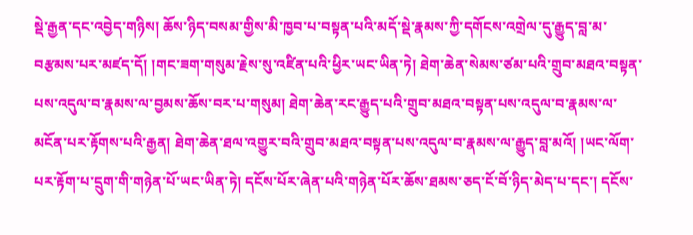སྡེ་རྒྱན་དང་འབྱེད་གཉིས། ཆོས་ཉིད་བསམ་གྱིས་མི་ཁྱབ་པ་བསྟན་པའི་མདོ་སྡེ་རྣམས་ཀྱི་དགོངས་འགྲེལ་དུ་རྒྱུད་བླ་མ་བརྩམས་པར་མཛད་དོ། །གང་ཟག་གསུམ་རྗེས་སུ་འཛིན་པའི་ཕྱིར་ཡང་ཡིན་ཏེ། ཐེག་ཆེན་སེམས་ཙམ་པའི་གྲུབ་མཐའ་བསྟན་པས་འདུལ་བ་རྣམས་ལ་བྱམས་ཆོས་བར་པ་གསུམ། ཐེག་ཆེན་རང་རྒྱུད་པའི་གྲུབ་མཐའ་བསྟན་པས་འདུལ་བ་རྣམས་ལ་མངོན་པར་རྟོགས་པའི་རྒྱན། ཐེག་ཆེན་ཐལ་འགྱུར་བའི་གྲུབ་མཐའ་བསྟན་པས་འདུལ་བ་རྣམས་ལ་རྒྱུད་བླ་མའོ། །ཡང་ལོག་པར་རྟོག་པ་དྲུག་གི་གཉེན་པོ་ཡང་ཡིན་ཏེ། དངོས་པོར་ཞེན་པའི་གཉེན་པོར་ཆོས་ཐམས་ཅད་ངོ་བོ་ཉིད་མེད་པ་དང་། དངོས་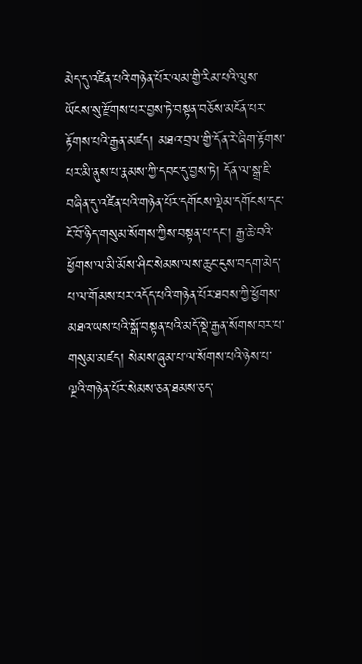མེད་དུ་འཛིན་པའི་གཉེན་པོར་ལམ་གྱི་རིམ་པའི་ལུས་ཡོངས་སུ་རྫོགས་པར་བྱས་ཏེ་བསྟན་བཅོས་མངོན་པར་རྟོགས་པའི་རྒྱན་མཛད། མཐའ་བྲལ་གྱི་དོན་རེ་ཞིག་རྟོགས་པར་མི་ནུས་པ་རྣམས་ཀྱི་དབང་དུ་བྱས་ཏེ། དོན་ལ་སྒྲ་ཇི་བཞིན་དུ་འཛིན་པའི་གཉེན་པོར་དགོངས་ལྡེམ་དགོངས་དང་ངོ་བོ་ཉིད་གསུམ་སོགས་ཀྱིས་བསྟན་པ་དང་། རྒྱ་ཆེ་བའི་ཕྱོགས་ལ་མི་མོས་ཤིང་སེམས་ལས་ཆུང་ངུས་བདག་མེད་པ་ལ་གོམས་པར་འདོད་པའི་གཉེན་པོར་ཐབས་ཀྱི་ཕྱོགས་མཐའ་ཡས་པའི་སྒོ་བསྟན་པའི་མདོ་སྡེ་རྒྱན་སོགས་བར་པ་གསུམ་མཛད། སེམས་ཞུམ་པ་ལ་སོགས་པའི་ཉེས་པ་ལྔའི་གཉེན་པོར་སེམས་ཅན་ཐམས་ཅད་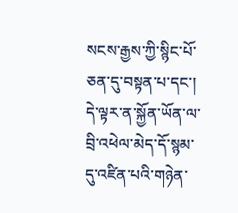སངས་རྒྱས་ཀྱི་སྙིང་པོ་ཅན་དུ་བསྟན་པ་དང་། དེ་ལྟར་ན་སྐྱོན་ཡོན་ལ་བྲི་འཕེལ་མེད་དོ་སྙམ་དུ་འཛིན་པའི་གཉེན་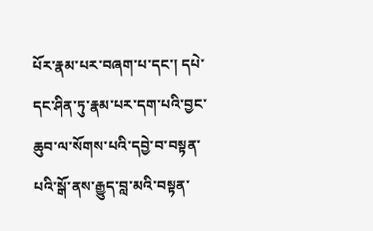པོར་རྣམ་པར་བཞག་པ་དང་། དཔེ་དང་ཤིན་ཏུ་རྣམ་པར་དག་པའི་བྱང་ཆུབ་ལ་སོགས་པའི་དབྱེ་བ་བསྟན་པའི་སྒོ་ནས་རྒྱུད་བླ་མའི་བསྟན་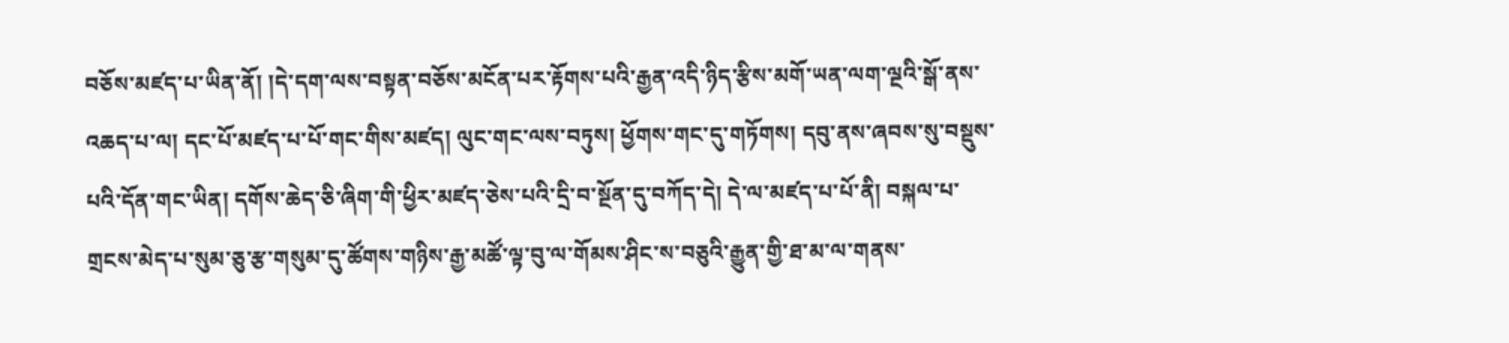བཅོས་མཛད་པ་ཡིན་ནོ། །དེ་དག་ལས་བསྟན་བཅོས་མངོན་པར་རྟོགས་པའི་རྒྱན་འདི་ཉིད་རྩིས་མགོ་ཡན་ལག་ལྔའི་སྒོ་ནས་འཆད་པ་ལ། དང་པོ་མཛད་པ་པོ་གང་གིས་མཛད། ལུང་གང་ལས་བཏུས། ཕྱོགས་གང་དུ་གཏོགས། དབུ་ནས་ཞབས་སུ་བསྡུས་པའི་དོན་གང་ཡིན། དགོས་ཆེད་ཅི་ཞིག་གི་ཕྱིར་མཛད་ཅེས་པའི་དྲི་བ་སྔོན་དུ་བཀོད་དེ། དེ་ལ་མཛད་པ་པོ་ནི། བསྐལ་པ་གྲངས་མེད་པ་སུམ་ཅུ་རྩ་གསུམ་དུ་ཚོགས་གཉིས་རྒྱ་མཚོ་ལྟ་བུ་ལ་གོམས་ཤིང་ས་བཅུའི་རྒྱུན་གྱི་ཐ་མ་ལ་གནས་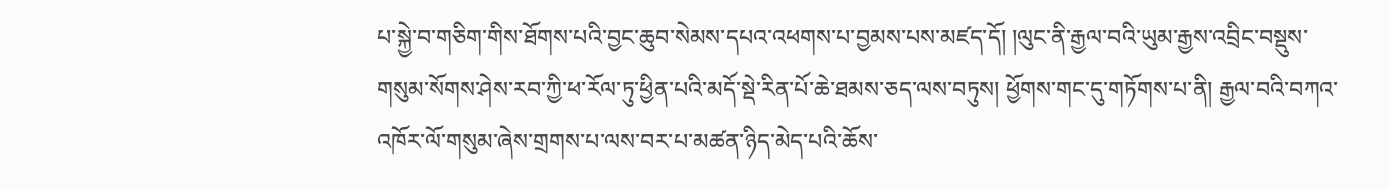པ་སྐྱེ་བ་གཅིག་གིས་ཐོགས་པའི་བྱང་ཆུབ་སེམས་དཔའ་འཕགས་པ་བྱམས་པས་མཛད་དོ། །ལུང་ནི་རྒྱལ་བའི་ཡུམ་རྒྱས་འབྲིང་བསྡུས་གསུམ་སོགས་ཤེས་རབ་ཀྱི་ཕ་རོལ་ཏུ་ཕྱིན་པའི་མདོ་སྡེ་རིན་པོ་ཆེ་ཐམས་ཅད་ལས་བཏུས། ཕྱོགས་གང་དུ་གཏོགས་པ་ནི། རྒྱལ་བའི་བཀའ་འཁོར་ལོ་གསུམ་ཞེས་གྲགས་པ་ལས་བར་པ་མཚན་ཉིད་མེད་པའི་ཆོས་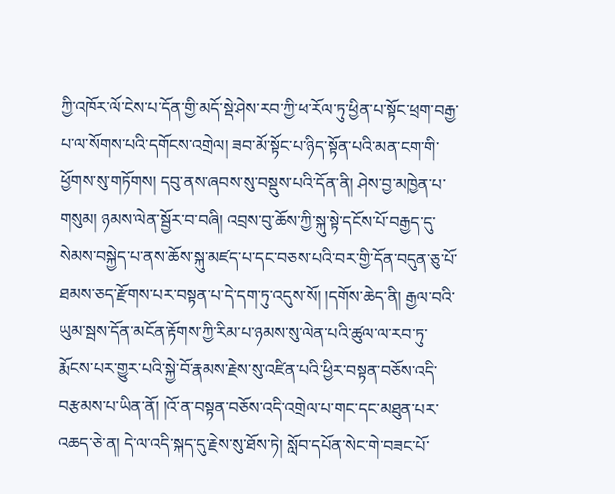ཀྱི་འཁོར་ལོ་ངེས་པ་དོན་གྱི་མདོ་སྡེ་ཤེས་རབ་ཀྱི་ཕ་རོལ་ཏུ་ཕྱིན་པ་སྟོང་ཕྲག་བརྒྱ་པ་ལ་སོགས་པའི་དགོངས་འགྲེལ། ཟབ་མོ་སྟོང་པ་ཉིད་སྟོན་པའི་མན་ངག་གི་ཕྱོགས་སུ་གཏོགས། དབུ་ནས་ཞབས་སུ་བསྡུས་པའི་དོན་ནི། ཤེས་བྱ་མཁྱེན་པ་གསུམ། ཉམས་ལེན་སྦྱོར་བ་བཞི། འབྲས་བུ་ཆོས་ཀྱི་སྐུ་སྟེ་དངོས་པོ་བརྒྱད་དུ་སེམས་བསྐྱེད་པ་ནས་ཆོས་སྐུ་མཛད་པ་དང་བཅས་པའི་བར་གྱི་དོན་བདུན་ཅུ་པོ་ཐམས་ཅད་རྫོགས་པར་བསྟན་པ་དེ་དག་ཏུ་འདུས་སོ། །དགོས་ཆེད་ནི། རྒྱལ་བའི་ཡུམ་སྦས་དོན་མངོན་རྟོགས་ཀྱི་རིམ་པ་ཉམས་སུ་ལེན་པའི་ཚུལ་ལ་རབ་ཏུ་རྨོངས་པར་གྱུར་པའི་སྐྱེ་བོ་རྣམས་རྗེས་སུ་འཛིན་པའི་ཕྱིར་བསྟན་བཅོས་འདི་བརྩམས་པ་ཡིན་ནོ། །འོ་ན་བསྟན་བཅོས་འདི་འགྲེལ་པ་གང་དང་མཐུན་པར་འཆད་ཅེ་ན། དེ་ལ་འདི་སྐད་དུ་རྗེས་སུ་ཐོས་ཏེ། སློབ་དཔོན་སེང་གེ་བཟང་པོ་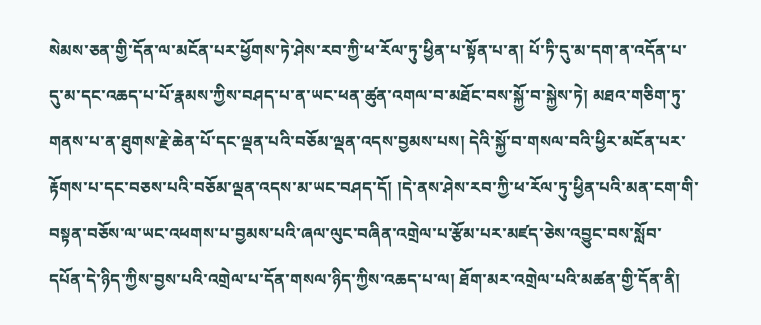སེམས་ཅན་གྱི་དོན་ལ་མངོན་པར་ཕྱོགས་ཏེ་ཤེས་རབ་ཀྱི་ཕ་རོལ་ཏུ་ཕྱིན་པ་སྟོན་པ་ན། པོ་ཏི་དུ་མ་དག་ན་འདོན་པ་དུ་མ་དང་འཆད་པ་པོ་རྣམས་ཀྱིས་བཤད་པ་ན་ཡང་ཕན་ཚུན་འགལ་བ་མཐོང་བས་སྐྱོ་བ་སྐྱེས་ཏེ། མཐའ་གཅིག་ཏུ་གནས་པ་ན་ཐུགས་རྗེ་ཆེན་པོ་དང་ལྡན་པའི་བཅོམ་ལྡན་འདས་བྱམས་པས། དེའི་སྐྱོ་བ་གསལ་བའི་ཕྱིར་མངོན་པར་རྟོགས་པ་དང་བཅས་པའི་བཅོམ་ལྡན་འདས་མ་ཡང་བཤད་དོ། །དེ་ནས་ཤེས་རབ་ཀྱི་ཕ་རོལ་ཏུ་ཕྱིན་པའི་མན་ངག་གི་བསྟན་བཅོས་ལ་ཡང་འཕགས་པ་བྱམས་པའི་ཞལ་ལུང་བཞིན་འགྲེལ་པ་རྩོམ་པར་མཛད་ཅེས་འབྱུང་བས་སློབ་དཔོན་དེ་ཉིད་ཀྱིས་བྱས་པའི་འགྲེལ་པ་དོན་གསལ་ཉིད་ཀྱིས་འཆད་པ་ལ། ཐོག་མར་འགྲེལ་པའི་མཚན་གྱི་དོན་ནི།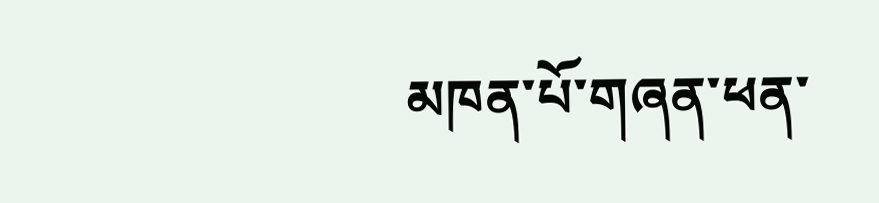མཁན་པོ་གཞན་ཕན་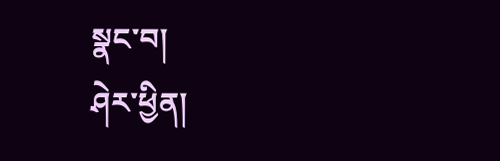སྣང་བ།
ཤེར་ཕྱིན།